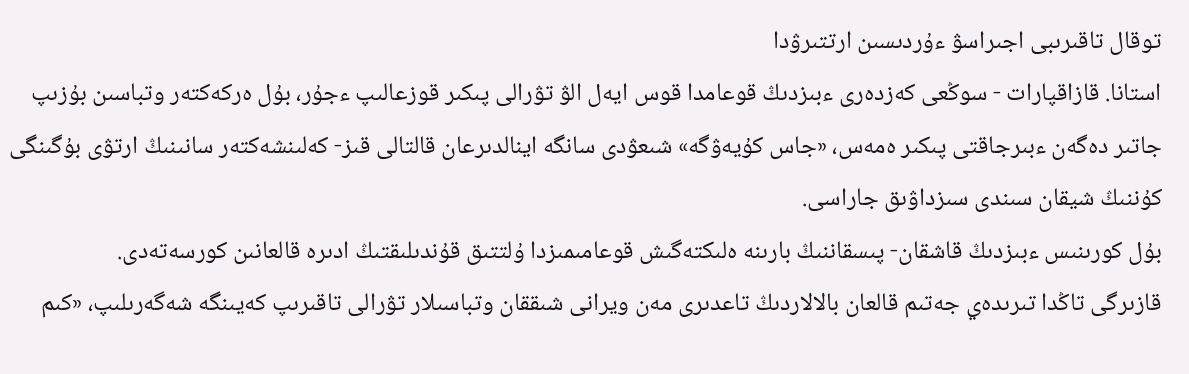توقال تاقىرىبى اجىراسۋ ءۇردىسىن ارتتىرۋدا
استانا. قازاقپارات - سوڭعى كەزدەرى ءبىزدىڭ قوعامدا قوس ايەل الۋ تۋرالى پىكىر قوزعالىپ ءجۇر، بۇل ەركەكتەر وتباسىن بۇزىپ جاتىر دەگەن ءبىرجاقتى پىكىر ەمەس، «جاس كۇيەۋگە» شىعۋدى سانگە اينالدىرعان قالتالى قىز- كەلىنشەكتەر سانىنىڭ ارتۋى بۇگىنگى كۇننىڭ شيقان سىندى سىزداۋىق جاراسى.
بۇل كورىنىس ءبىزدىڭ قاشقان- پىسقاننىڭ بارىنە ەلىكتەگىش قوعامىمىزدا ۇلتتىق قۇندىلىقتىڭ ادىرە قالعانىن كورسەتەدى.
قازىرگى تاڭدا تىرىدەي جەتىم قالعان بالالاردىڭ تاعدىرى مەن ويرانى شىققان وتباسىلار تۋرالى تاقىرىپ كەيىنگە شەگەرىلىپ، «كىم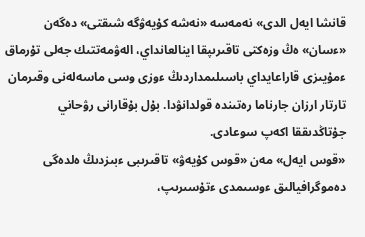قانشا ايەل الدى» نەمەسە «نەشە كۇيەۋگە شىقتى» دەگەن «ءسان» ەڭ وزەكتى تاقىرىپقا اينالعانداي، الەۋمەتتىك جەلى تۇرماق ءمۇيىزى قاراعايداي باسىلىمداردىڭ ءوزى وسى ماسەلەنى وقىرمان تارتار ارزان جارناما رەتىندە قولدانۋدا. بۇل بۇقارانى رۋحاني جۇتاڭدىققا اكەپ سوعادى.
«قوس ايەل» مەن «قوس كۇيەۋ» تاقىرىبى ءبىزدىڭ ەلدەگى دەموگرافيالىق ءوسىمدى ءتۇسىرىپ،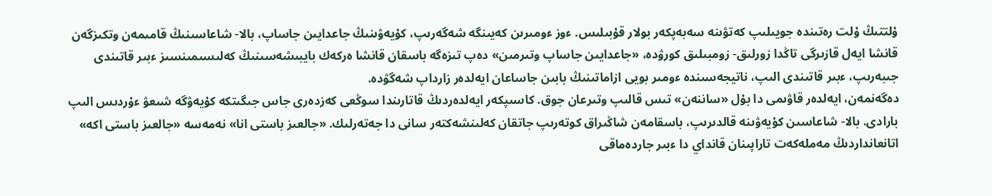ۇلتتىڭ ۇلت رەتىندە جويىلىپ كەتۋىنە سەبەپكەر بولار قۇبىلىس. ءوز ءومىرىن كەيىنگە شەگەرىپ، كۇيەۋىنىڭ جاعدايىن جاساپ، بالا- شاعاسىنىڭ قامىمەن وتكىزگەن قانشا ايەل قازىرگى تاڭدا زورلىق- زومبىلىق كورۋدە، «جاعدايىن جاساپ وتىرمىن» دەپ تىزەگە باسقان قانشا ەركەك بايبىشەسىنىڭ كەلىسىمىنسىز ءبىر قاتىندى جىبەرىپ، ءبىر قاتىندى الىپ، ناتيجەسىندە ءومىر بويى ازاماتىنىڭ بابىن جاساعان ايەلدەر زارداپ شەگۋدە.
دەگەنمەن، ايەلدەر قاۋىمى دا بۇل «ساننەن» تىس قالىپ وتىرعان جوق. كاسىپكەر ايەلدەردىڭ قاتارىندا سوڭعى كەزدەرى جاس جىگىتكە كۇيەۋگە شىعۋ ءۇردىس الىپ بارادى. بالا- شاعاسىن كۇيەۋىنە قالدىرىپ، باسقامەن شاڭىراق كوتەرىپ جاتقان كەلىنشەكتەر سانى دا جەتەرلىك. «جالعىز باستى انا» نەمەسە «جالعىز باستى اكە» اتانعانداردىڭ مەملەكەت تاراپىنان قانداي دا ءبىر جاردەماقى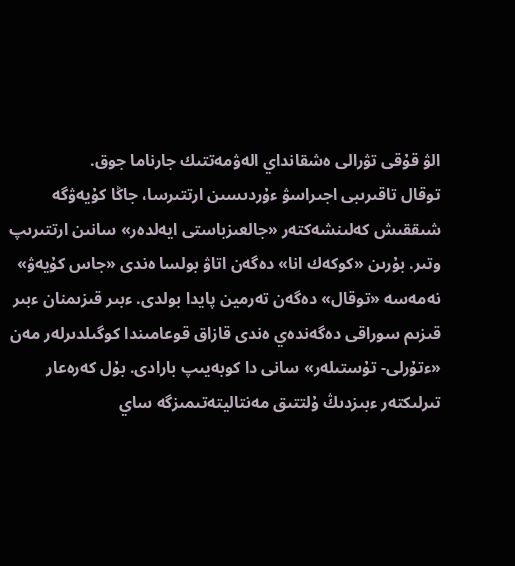الۋ قۇقى تۋرالى ەشقانداي الەۋمەتتىك جارناما جوق.
توقال تاقىرىبى اجىراسۋ ءۇردىسىن ارتتىرسا، جاڭا كۇيەۋگە شىققىش كەلىنشەكتەر «جالعىزباستى ايەلدەر» سانىن ارتتىرىپ وتىر. بۇرىن «كوكەك انا» دەگەن اتاۋ بولسا ەندى «جاس كۇيەۋ» نەمەسە «توقال» دەگەن تەرمين پايدا بولدى. ءبىر قىزىمنان ءبىر قىزىم سوراقى دەگەندەي ەندى قازاق قوعامىندا كوگىلدىرلەر مەن «ءتۇرلى- تۇستىلەر» سانى دا كوبەيىپ بارادى. بۇل كەرەعار تىرلىكتەر ءبىزدىڭ ۇلتتىق مەنتاليتەتىمىزگە ساي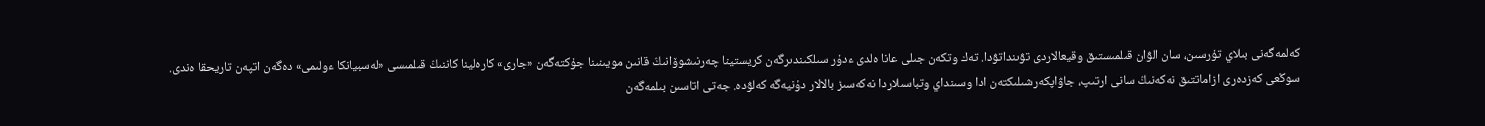كەلمەگەنى بىلاي تۇرسىن، سان الۋان قىلمىستىق وقيعالاردى تۋىنداتۋدا. تەك وتكەن جىلى عانا ەلدى ءدۇر سىلكىندىرگەن كريستينا چەرنىشوۆانىڭ قانىن مويىنىنا جۇكتەگەن «جارى» كارەلينا كاننىڭ قىلمىسى «لەسبيانكا ءولىمى» دەگەن اتپەن تاريحقا ەندى.
سوڭعى كەزدەرى ازاماتتىق نەكەنىڭ سانى ارتىپ، جاۋاپكەرشىلىكتەن ادا وسىنداي وتباسىلاردا نەكەسىز بالالار دۇنيەگە كەلۋدە. جەتى اتاسىن بىلمەگەن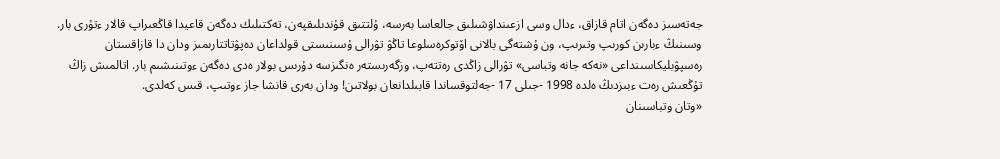جەتەسىز دەگەن اتام قازاق، ءدال وسى ازعىنداۋشىلىق جالعاسا بەرسە، ۇلتتىق قۇندىلىقپەن، تەكتىلىك دەگەن قاعيدا قاڭعىراپ قالار ءتۇرى بار.
وسىنىڭ ءبارىن كورىپ وتىرىپ، ون ۇشتەگى بالانى اۆتوكرەسلوعا تاڭۋ تۋرالى ۇسىنىستى قولداعان دەپۋتاتتارىمىز ودان دا قازاقستان رەسپۋبليكاسىنداعى «نەكە جانە وتباسى» تۋرالى زاڭدى رەتتەپ، وزگەرىستەر ەنگىزسە دۇرىس بولار ەدى دەگەن ءوتىنىشىم بار. اتالمىش زاڭ تۇڭعىش رەت ءبىزدىڭ ەلدە 1998 -جىلى 17 -جەلتوقساندا قابىلدانعان بولاتىن! ودان بەرى قانشا جاز ءوتىپ، قىس كەلدى.
«وتان وتباسىنان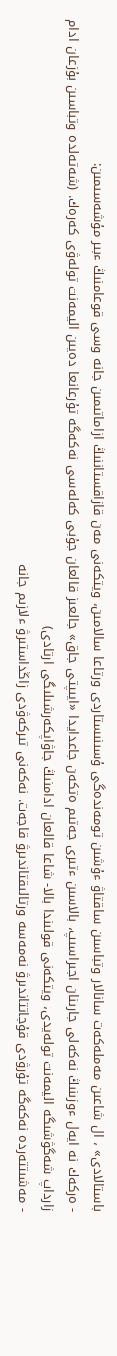باستالادى» ، ال شاعىن مەملەكەت سانالار وتباسىن ساقتاۋ ءۇشىن تومەندەگى ۇسىنىستاردى ورتاعا سالامىن، ويتكەنى مەن قازاقستاننىڭ ازاماتىمىن جانە وسى قوعامنىڭ ءبىر مۇشەسىمىن:
- ەركەك نە ايەل ءوزىنىڭ نەكەلى جارىنان اجىراسىپ، بالاسىن ءتىرى جەتىم ەتكەن جاعدايدا «ايىپتى جاق» جالعىز قالعان جۇبى كەلەسى نەكەگە تۇرعانعا دەيىن اليمەنت تولەۋى كەرەك. (شەتەلدە وتباسىن بۇزعان ادام زارداپ شەگۋشىگە اليمەنت تولەيدى، ويتكەنى قولىندا بالا- شاعا قالعان ادامنىڭ جاۋاپكەرشىلىگى ارتادى)
- مەشىتتەردە نەكەگە تۇرۋدى قۇجاتتاندىرۋ نەمەسە ورتالىقتاندىرۋ قاجەت. نەكەنى تىركەۋدى زاڭداستىرۋ ءلازىم جانە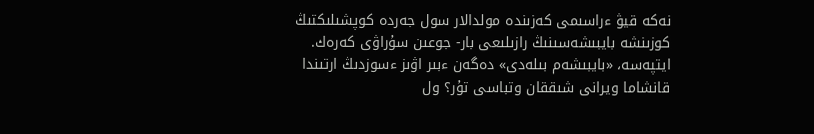نەكە قيۋ ءراسىمى كەزىندە مولدالار سول جەردە كوپشىلىكتىڭ كوزىنشە بايبىشەسىنىڭ رازىلىعى بار- جوعىن سۇراۋى كەرەك. ايتپەسە، «بايبىشەم بىلەدى» دەگەن ءبىر اۋىز ءسوزدىڭ ارتىندا قانشاما ويرانى شىققان وتباسى تۇر؟ ول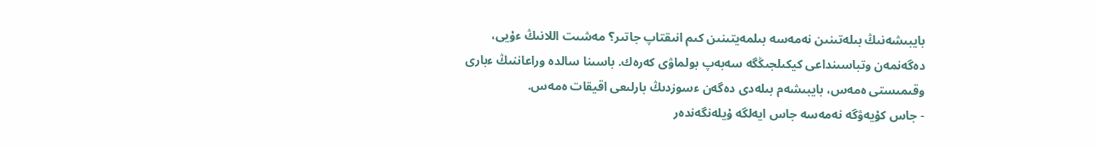بايبىشەنىڭ بىلەتىنىن نەمەسە بىلمەيتىنىن كىم انىقتاپ جاتىر؟ مەشىت اللانىڭ ءۇيى، دەگەنمەن وتباسىنداعى كيكىلجىڭگە سەبەپ بولماۋى كەرەك. باسىنا سالدە وراعاننىڭ ءبارى وقىمىستى ەمەس، بايبىشەم بىلەدى دەگەن ءسوزدىڭ بارلىعى اقيقات ەمەس.
- جاس كۇيەۋگە نەمەسە جاس ايەلگە ۇيلەنگەندەر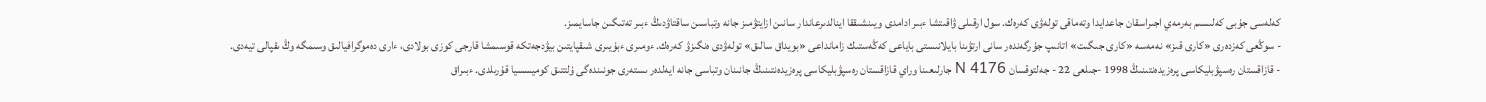كەلەسى جۇبى كەلىسىم بەرمەي اجىراسقان جاعدايدا وتەماقى تولەۋى كەرەك. سول ارقىلى ۋاقىتشا ءبىر ادامدى ويىنشىققا اينالدىرعاندار سانىن ازايتۋمىز جانە وتباسىن ساقتاۋدىڭ ءبىر تەتىگىن جاسايمىز.
- سوڭعى كەزدەرى «كارى قىز» نەمەسە «كارى جىگىت» اتانىپ جۇرگەندەر سانى ارتۋىنا بايلانىستى باياعى كەڭەستىك زامانداعى «بويداق سالىق» تولەۋدى ەنگىزۋ كەرەك. ءومىرى ءبۇيىرى شىقپايتىن بيۋدجەتكە قوسىمشا قارجى كوزى بولادى، ءارى دەموگرافيالىق وسىمگە وڭ ىقپالى تيەدى.
- قازاقستان رەسپۋبليكاسى پرەزيدەنتىنىڭ 1998 -جىلعى 22 - جەلتوقسان N 4176 جارلىعىنا وراي قازاقستان رەسپۋبليكاسى پرەزيدەنتىنىڭ جانىنان وتباسى جانە ايەلدەر ىستەرى جونىندەگى ۇلتتىق كوميسسيا قۇرىلدى. ءبىراق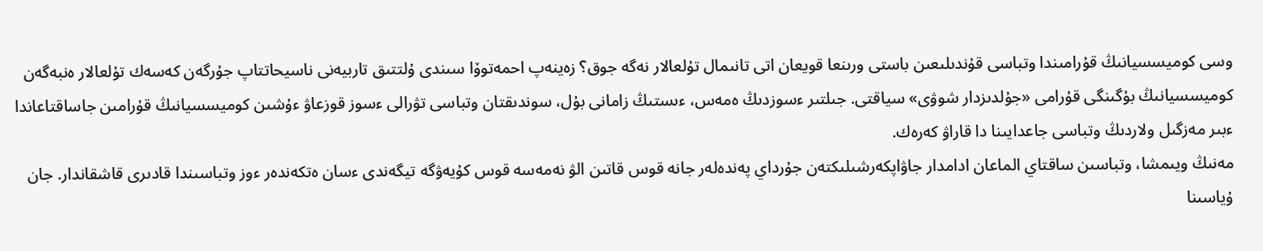وسى كوميسسيانىڭ قۇرامىندا وتباسى قۇندىلىعىن باستى ورىنعا قويعان اتى تانىمال تۇلعالار نەگە جوق؟ زەينەپ احمەتوۆا سىندى ۇلتتىق تاربيەنى ناسيحاتتاپ جۇرگەن كەسەك تۇلعالار ەنبەگەن كوميسسيانىڭ بۇگىنگى قۇرامى «جۇلدىزدار شوۋى» سياقتى. جىلتىر ءسوزدىڭ ەمەس، ءىستىڭ زامانى بۇل، سوندىقتان وتباسى تۋرالى ءسوز قوزعاۋ ءۇشىن كوميسسيانىڭ قۇرامىن جاساقتاعاندا ءبىر مەزگىل ولاردىڭ وتباسى جاعدايىنا دا قاراۋ كەرەك.
مەنىڭ ويىمشا، وتباسىن ساقتاي الماعان ادامدار جاۋاپكەرشىلىكتەن جۇرداي پەندەلەر جانە قوس قاتىن الۋ نەمەسە قوس كۇيەۋگە تيگەندى ءسان ەتكەندەر ءوز وتباسىندا قادىرى قاشقاندار. جان ۇياسىنا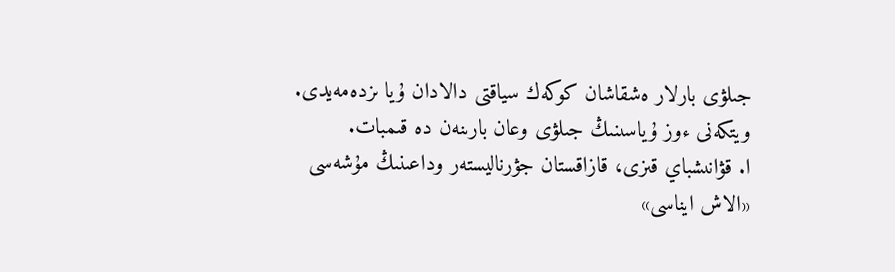جىلۋى بارلار ەشقاشان كوكەك سياقتى دالادان ۇيا ىزدەمەيدى. ويتكەنى ءوز ۇياسىنىڭ جىلۋى وعان بارىنەن دە قىمبات.
ا. قۋانىشباي قىزى، قازاقستان جۋرناليستەر وداعىنىڭ مۇشەسى
«الاش ايناسى»